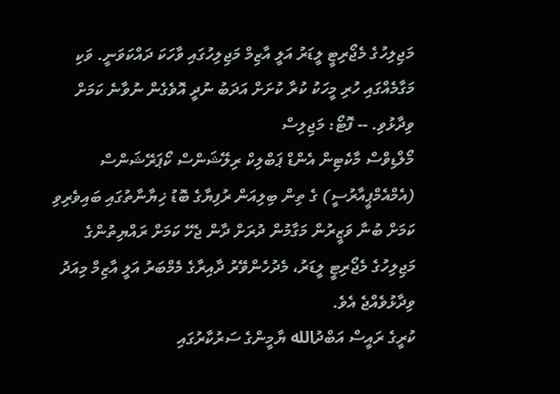މަޖިލިހުގެ މެޖޯރިޓީ ލީޑަރު އަލީ އާޒިމް މަޖިލިހުގައި ވާހަކަ ދައްކަވަނީ. ވަކި މަގާމެއްގައި ހުރި މީހަކު ކުރާ ކުށަށް އަދަބު ނުދީ އޮވެގެން ނުވާނެ ކަމަށް ވިދާޅުވި. -- ފޮޓޯ: މަޖިލިސް
މޯލްޑިވްސް މާކެޓިން އެންޑް ޕަބްލިކް ރިލޭޝަންސް ކޯޕަރޭޝަންސް (އެމްއެމްޕީއާރުސީ) ގެ ތިން ބިލިއަން ރުފިޔާގެ ބޮޑު ޚިޔާނާތުގައި ބައިވެރިވި ކަމަށް ބުނާ ވަޒީރުން މަގާމުން ދުރަށް ދާން ޖެހޭ ކަމަށް ރައްޔިތުންގެ މަޖިލިހުގެ މެޖޯރިޓީ ލީޑަރު، މެދުހެންވޭރު ދާއިރާގެ މެމްބަރު އަލީ އާޒިމް މިއަދު ވިދާޅުވެއްޖެ އެވެ.
ކުރީގެ ރައީސް އަބްދުالله ޔާމީންގެ ސަރުކާރުގައި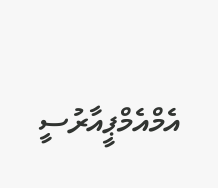އެމްއެމްޕީއާރުސީ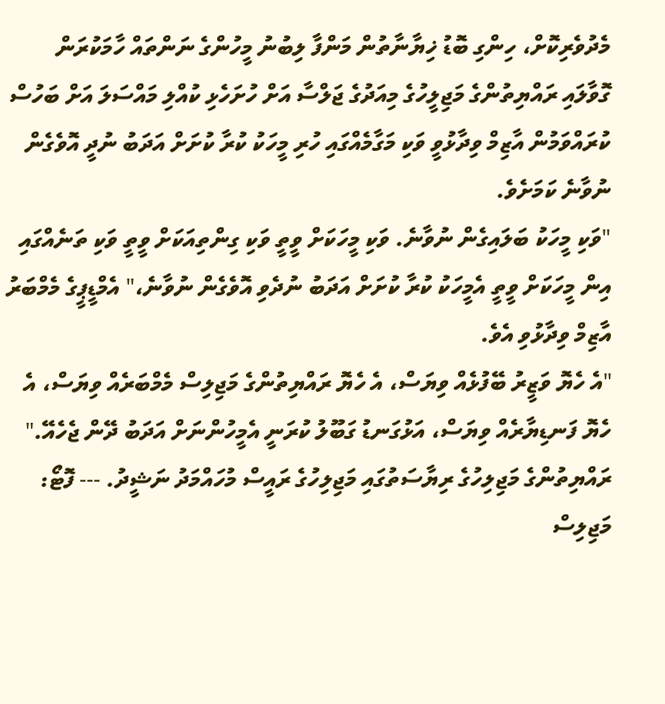މެދުވެރިކޮށް، ހިންގި ބޮޑު ޚިޔާނާތުން މަންފާ ލިބުނު މީހުންގެ ނަންތައް ހާމަކުރަން ގޮވާލައި ރައްޔިތުންގެ މަޖިލީހުގެ މިއަދުގެ ޖަލްސާ އަށް ހުށަހެޅި ކުއްލި މައްސަލަ އަށް ބަހުސް ކުރައްވަމުން އާޒިމް ވިދާޅުވީ ވަކި މަގާމެއްގައި ހުރި މީހަކު ކުރާ ކުށަށް އަދަބު ނުދީ އޮވެގެން ނުވާނެ ކަމަށެވެ.
"ވަކި މީހަކު ބަލައިގެން ނުވާނެ. ވަކި މީހަކަށް ވީތީ ވަކި ގިންތިއަކަށް ވީތީ ވަކި ތަނެއްގައި އިން މީހަކަށް ވީތީ އެމީހަކު ކުރާ ކުށަށް އަދަބު ނުދެވި އޮވެގެން ނުވާނެ،" އެމްޑީޕީގެ މެމްބަރު އާޒިމް ވިދާޅުވި އެވެ.
"އެ ހެޔޮ ވަޒީރު ބޭފުޅެއް ވިޔަސް، އެ ހެޔޮ ރައްޔިތުންގެ މަޖިލިސް މެމްބަރެއް ވިޔަސް، އެ ހެޔޮ ފަނޑިޔާރެއް ވިޔަސް، އަޅުގަނޑު ގަބޫލު ކުރަނީ އެމީހުންނަށް އަދަބު ދޭން ޖެހެއޭ."
ރައްޔިތުންގެ މަޖިލިހުގެ ރިޔާސަތުގައި މަޖިލިހުގެ ރައީސް މުހައްމަދު ނަޝީދު. --- ފޮޓޯ: މަޖިލިސް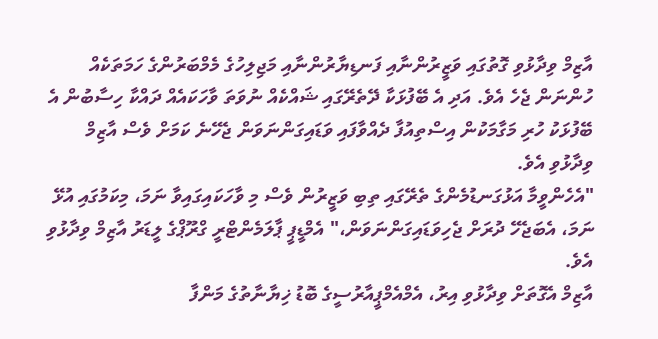އާޒިމް ވިދާޅުވި ގޮތުގައި ވަޒީރުންނާއި ފަނޑިޔާރުންނާއި މަޖިލިހުގެ މެމްބަރުންގެ ހަމަތަކެއް ހުންނަން ޖެހެ އެވެ. އަދި އެ ބޭފުޅަކާ ދޭތެރޭގައި ޝައްކެއް ނުވަތަ ވާހަކައެއް ދައްކާ ހިސާބުން އެ ބޭފުޅަކު ހުރި މަގާމަކުން އިސްތިއުފާ ދެއްވާފައި ވަޑައިގަންނަވަން ޖެހޭނެ ކަމަށް ވެސް އާޒިމް ވިދާޅުވި އެވެ.
"އެހެންވީމާ އަޅުގަނޑުމެންގެ ތެރޭގައި ތިބި ވަޒީރުން ވެސް މި ވާހަކައިގައިވާ ނަމަ، މިކަމުގައި އުޅޭ ނަމަ، އެބަޖެހޭ ދުރަށް ޖެހިވަޑައިގަންނަވަން،" އެމްޑީޕީ ޕާލަމެންޓްރީ ގްރޫޕްގެ ލީޑަރު އާޒިމް ވިދާޅުވި އެވެ.
އާޒިމް އެގޮތަށް ވިދާޅުވި އިރު، އެމްއެމްޕީއާރުސީގެ ބޮޑު ޚިޔާނާތުގެ މަންފާ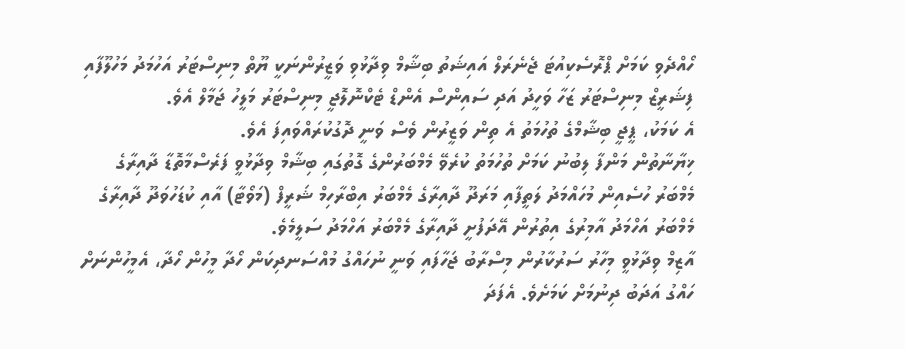ހޯއްދެވި ކަމަށް ޕްރޮސެކިއުޓަ ޖެނެރަލް އައިޝަތު ބިޝާމް ވިދާޅުވި ވަޒީރުންނަކީ ޔޫތް މިނިސްޓަރު އަހުމަދު މަހުލޫފާއި ފިޝަރީޒް މިނިސްޓަރު ޒަހާ ވަހީދު އަދި ސައިންސް އެންޑް ޓެކްނޮލޮޖީ މިނިސްޓަރު މަލީހު ޖަމާލް އެވެ.
އެ ކަމަކު، ޕީޖީ ބިޝާމްގެ ތުހުމަތު އެ ތިން ވަޒީރުން ވެސް ވަނީ ދޮގުކުރައްވައިފަ އެވެ.
ޚިޔާނާތުން މަންފާ ލިބުނު ކަމަށް ތުހުމަތު ކުރެވޭ މެމްބަރުންގެ ގޮތުގައި ބިޝާމް ވިދާޅުވީ ފަރެސްމާތޮޑާ ދާއިރާގެ މެމްބަރު ހުސެއިން މުހައްމަދު ލަތީފާއި މަރަދޫ ދާއިރާގެ މެމްބަރު އިބްރާހިމް ޝަރީފް (މަވޯޓާ) އާއި ކުޑަހުވަދޫ ދާއިރާގެ މެމްބަރު އަހްމަދު އާމިރުގެ އިތުރުން އޭދަފުށީ ދާއިރާގެ މެމްބަރު އަހްމަދު ސަލީމެވެ.
އާޒިމް ވިދާޅުވީ މިހާރު ސަރުކާރުން މިސްރާބު ޖަހާފައި ވަނީ ނުހައްގު މުއްސަނދިކަން ހޯދާ މީހުން ހޯދާ، އެމީހުންނަށް ހައްގު އަދަބު ދިނުމަށް ކަމަށެވެ. އެފަދަ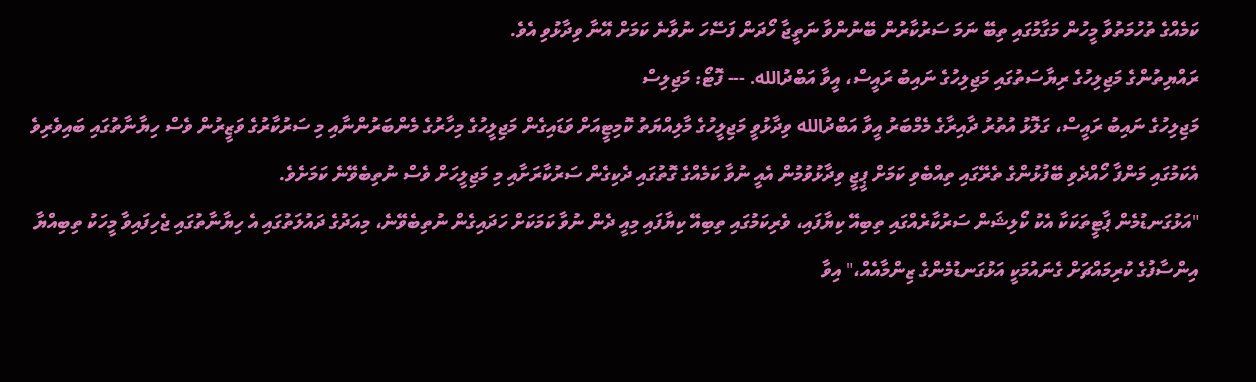ކަމެއްގެ ތުހުމަތުވާ މީހުން މަގާމުގައި ތިބޭ ނަމަ ސަރުކާރުން ބޭނުންވާ ނަތީޖާ ހޯދަން ފަސޭހަ ނުވާނެ ކަމަށް އޭނާ ވިދާޅުވި އެވެ.
ރައްޔިތުންގެ މަޖިލިހުގެ ރިޔާސަތުގައި މަޖިލިހުގެ ނައިބު ރައީސް، އީވާ އަބްދުالله. --- ފޮޓޯ: މަޖިލިސް
މަޖިލިހުގެ ނައިބު ރައީސް، ގަލޮޅު އުތުރު ދާއިރާގެ މެމްބަރު އީވާ އަބްދުالله ވިދާޅުވީ މަޖިލީހުގެ މާލިއްޔަތު ކޮމިޓީއަށް ވަޑައިގެން މަޖިލީހުގެ މިހާރުގެ މެންބަރުންނާއި މި ސަރުކާރުގެ ވަޒީރުން ވެސް ހިޔާނާތުގައި ބައިވެރިވެ އެކަމުގައި މަންފާ ހޯއްދެވި ބޭފުޅުންގެ ތެރޭގައި ތިއްބެވި ކަމަށް ޕީޖީ ވިދާޅުވުމުން އެއީ ނުވާ ކަމެއްގެ ގޮތުގައި ދެކިގެން ސަރުކާރަށާއި މި މަޖިލީހަށް ވެސް ނުތިބެވޭނެ ކަމަށެވެ.
"އަޅުގަނޑުމެން ޕާޓީތަކަކާ އެކު ކޯލިޝަން ސަރުކާރެއްގައި ތިބިއޭ ކިޔާފައި، ވެރިކަމުގައި ތިބިއޭ ކިޔާފައި މިއީ ދެން ނުވާ ކަމަކަށް ހަދައިގެން ނުތިބެވޭނެ، މިއަދުގެ ދައުލަތުގައި އެ ހިޔާނާތުގައި ޖެހިފައިވާ މީހަކު ތިބިއްޔާ އިންސާފުގެ ކުރިމައްޗަށް ގެނައުމަކީ އަޅުގަނޑުމެންގެ ޒިންމާއެއް،" އިވާ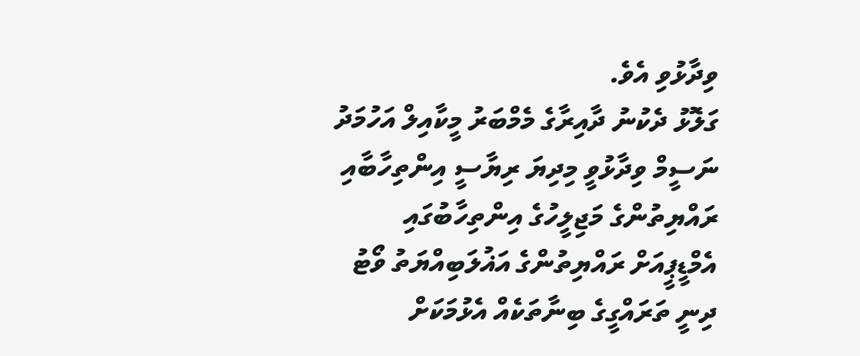ވިދާޅުވި އެވެ.
ގަލޮޅު ދެކުނު ދާއިރާގެ މެމްބަރު މީކާއިލް އަހުމަދު ނަސީމް ވިދާޅުވީ މިދިޔަ ރިޔާސީ އިންތިހާބާއި ރައްޔިތުންގެ މަޖިލީހުގެ އިންތިހާބުގައި އެމްޑީޕީއަށް ރައްޔިތުންގެ އަޣުލަބިއްޔަތު ވޯޓު ދިނީ ތަރައްގީގެ ބިނާތަކެއް އެޅުމަކަށް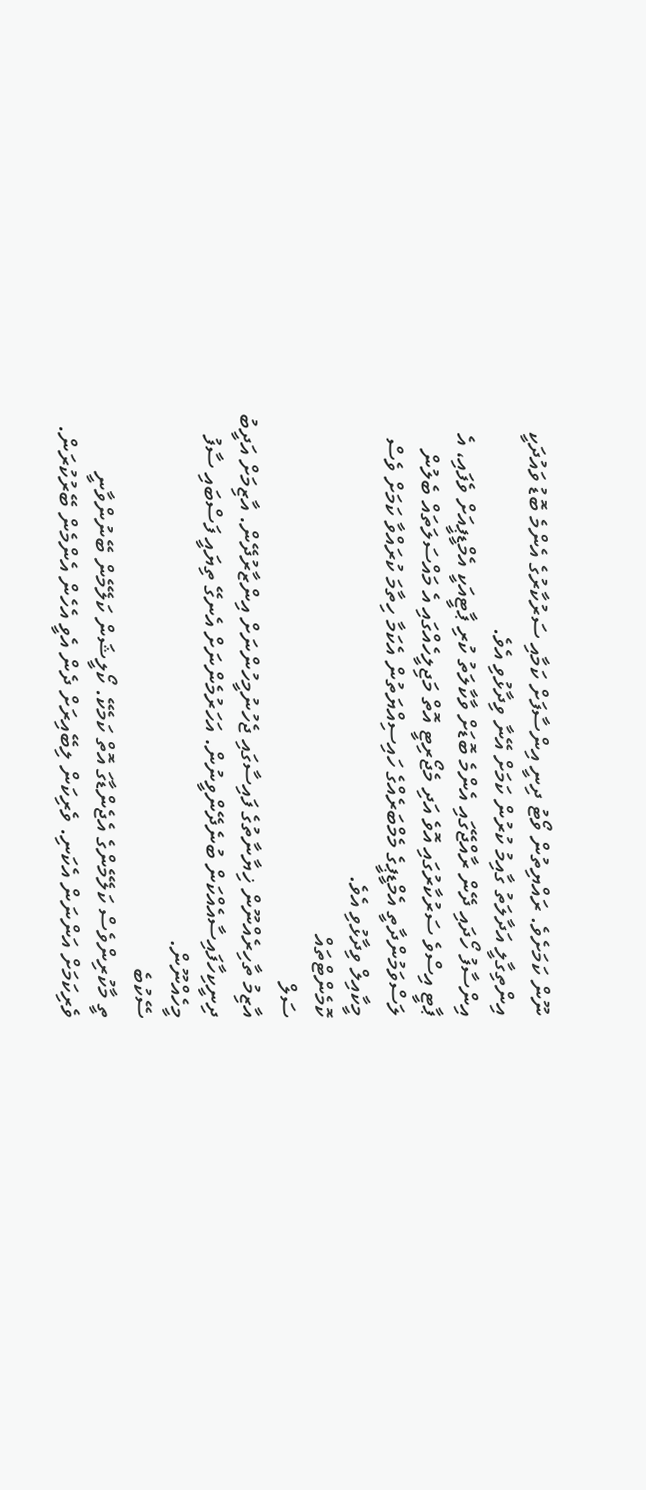ނޫން ކަމަށެވެ. ރައްޔިތުން ވޯޓު ދިނީ އިންސާފަށް ކަމާއި ސަރުކާރުގެ އެންމެ ބޮޑު ވައުދަކީ އިންތިގާލީ އަދާލަތު ގާއިމު ކުރުން ކަމަށް އޭނާ ވިދާޅުވި އެވެ.
އިންސާފު ހޯދައި ދޭން ރާއްޖޭގައި އެންމެ ބޮޑަށް ވާކާލަތު ކުރި ޕާޓީއަކީ އެމްޑީޕީއަށް ވެފައި، އެ ޕާޓީ އިސްވެ ސަރުކާރުގައި އޮވެ އަދި މެޖޯރިޓީ އޮތް މަޖިލީހެއްގައި އެ މައްސަލަތައް ބެލުން ލަސްވަމުންދާތީ އެމްޑީޕީގެ މެމްބަރެއްގެ ހައިސިއްޔަތުން އެކަމާ ހިތާމަ ކުރައްވާ ކަމަށް ވެސް މީކާއިލް ވިދާޅުވި އެވެ.
ކޮމެންޓްތައް
ސަލް
އާޒިމު ތާހިރެއްނޫން ޚިޔާނާތުގެ ފައިސާގައި ޖެހުނުމީހުންނަށް އިންޒާރުދޭން. އާޒިމަށް އަދީބު ދިނީކިހާފައިސާއެއްކަން ބުނެދޭންވީނުން. އަހަރުމެންނަށް އެނގޭ ތިޔައީ ފަސްބައި ސާފު މީހެއްނޫން.
ސޭކުބެ
ތީ މާކުރިންވެސް ކަލޭމެންގެ އެޖެންޑާގަ އޮތް ކަމެކޭ. ކޯލީޝަން ކަލޭމެން ބޭނުންވާނީ ވެރިކަމަށް އަންނަން އެކަނި. ވެރިކަން ލިބޭއިރަށް ދެން އެވީ އެހެން އެންމެން ބޭރުކުރަން.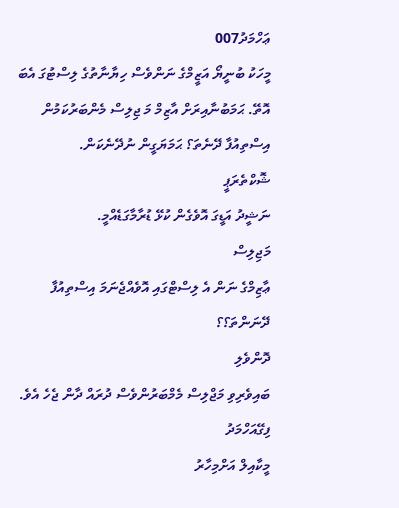ޢަހްމަދު007
މީހަކު ބުނީޔޯ އަޒީމްގެ ނަންވެސް ހިޔާނާތުގެ ލިސްޓުގަ އެބަ އޮތޭ. ޙަމަބުނާއިރަށް އާޒިމް މަ ޖިލިސް މެންބަރުކަމުން އިސްތިއުފާ ދޭނެތަ؟ ޙަމަޔަގީން ނުދޭނެކަން.
ޝޮކްތެރަޕީ
ނަޝީދު އަޑީގަ އޮވެގެން ކުޅޭ ޑުރާމާގަޑެއްމީ.
މަޖިލިސް
ޢާޒިމްގެ ނަން އެ ލިސްޓްގައި އޮވެއްޖެނަމަ އިސްތިއުފާ ދޭނަންތަ؟؟
ދޮންވެލި
ބައިވެރިވި މަޖްލިސް މެމްބަރުންވެސް ދުރައް ދާން ޖެހެ އެވެ.
ފިގޭއަހްމަދު
މީކާއިލް އަށްމިހާރު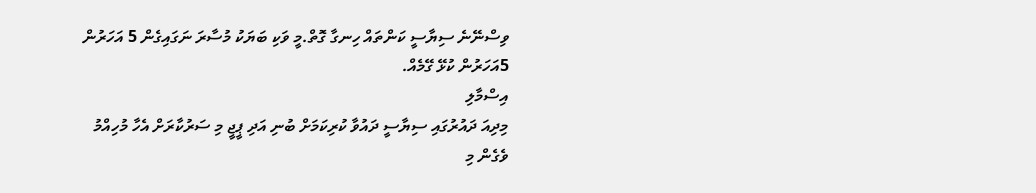ވިސްނޭނެ ސިޔާސީ ކަންތައް ހިނގާ ގޮތް.މީ ވަކި ބަޔަކު މުސާރަ ނަގައިގެން 5 އަހަރުން 5އަހަރުން ކުޅޭ ގޭމެއް.
އިސްމާލި
މިދިއަ ދައުރުގައި ސިޔާސީ ދައުވާ ކުރިކަމަށް ބުނި އަދި ޕީޖީ މި ސަރުކާރަށް އެހާ މުހިއްމު ވެގެން މި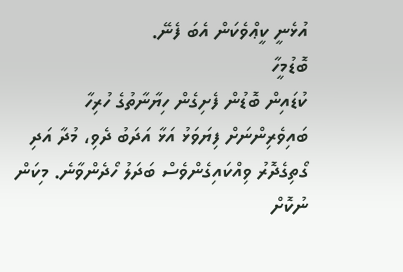އުޅެނީ ކީޢްވެކަން އެބަ ފެނޭ.
ބޮޑުމީހާ
ކުޑައިން ބޮޑުން ފެށިގެން ހިޔާނާތުގެ ހުރިހާ ބައިވެރިންނަށް ފިޔަވަޅު އަޅާ އަދަބު ދެވި، މުދާ އަދި ގޯތިގެދޮރު ވިއްކައިގެންވެސް ބަދަލު ހޯދެންވާނެ. މިކަން ނުކޮށް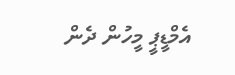އެމްޑީޕީ މީހުން ދެން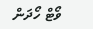ވޯޓް ހޯދަން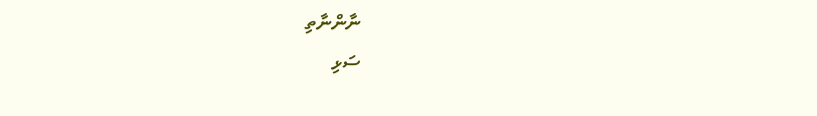ނާންނާތި
ސަޅި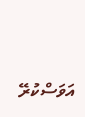އަވަސްކުރޭ